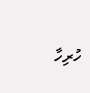ހުރިހާ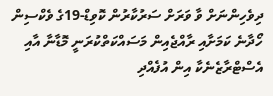ދިވެހިންނަށް ވާ ވަރަށް ސަރުކާރުން ކޮވިޑް-19ގެ ވެކްސިން ހޯދާނެ ކަމަށާއި ރާއްޖެއިން މަސައްކަތްކުރަނީ މޮޑާނާ އާއި އެސްޓްރާޒެނެކާ އިން އުފެއްދި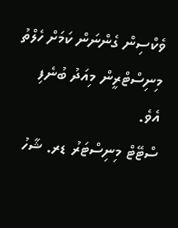ވެކްސިން ގެންނަން ކަމަށް ހެލްތު މިނިސްޓްރީން މިއަދު ބުނެފި އެވެ.
ސްޓޭޓް މިނިސްޓަރު ޑރ. ޝާހު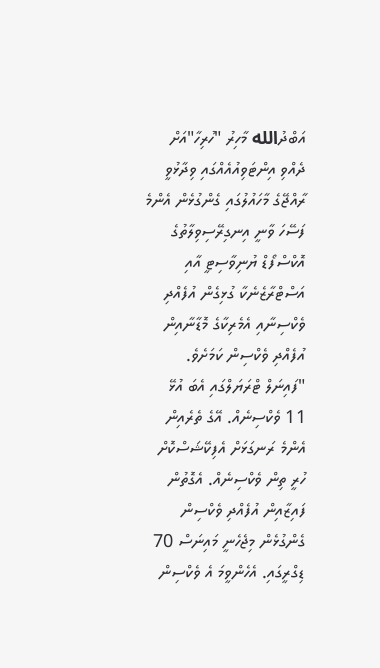އަބްދުالله މާހިރު "ހުރިހާ"އަށް ދެއްވި އިންޓަވިއުއެއްގައި ވިދާޅުވީ ރާއްޖޭގެ މާހައުލުގައި ގެންގުޅެން އެންމެ ފަސޭހަ ވާނީ އިނގިރޭސިވިލާތުގެ އޮކްސްފޯޑް ޔުނިވާސިޓީ އާއި އަސްޓްރާޒެނެކާ ގުޅިގެން އުފެއްދި ވެކްސިނާއި އެމެރިކާގެ މޮޑާނާއިން އުފެއްދި ވެކްސިން ކަމަށެވެ.
"ފައިނަލް ޓްރަޔަލްގައި އެބަ އުޅޭ 11 ވެކްސިނެއް. އޭގެ ތެރެއިން އެންމެ ރަނގަޅަށް އެފިކޭޝަސްކޮށް ހުރީ ތިން ވެކްސިނެއް. އެގޮތުން ފައިޒާއިން އުފެއްދި ވެކްސިން ގެންގުޅެން މިޖެހެނީ މައިނަސް 70 ޑިގްރީގައި. އެހެންވީމަ އެ ވެކްސިން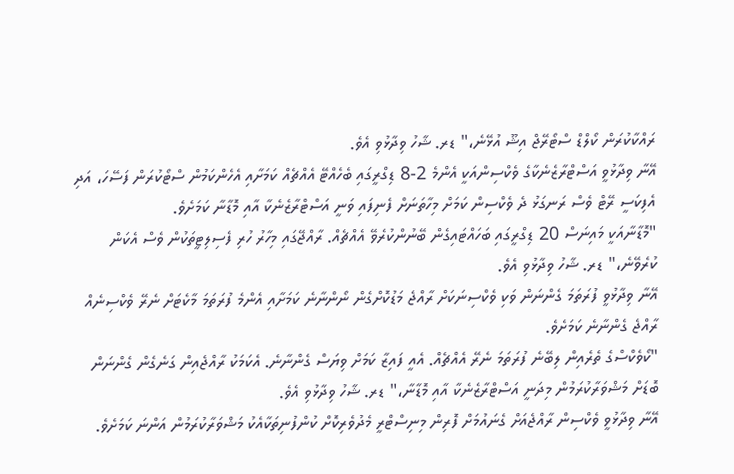ރައްކާކުރަން ކޯލްޑް ސްޓޯރޭޖް އިޝޫ އުޅޭނެ،" ޑރ. ޝާހު ވިދާޅުވި އެވެ.
އޭނާ ވިދާޅުވީ އަސްޓްރާޒެނެކާގެ ވެކްސިންއަކީ އެންމެ 2-8 ޑިގްރީގައި ބެހެއްޓޭ އެއްޗެއް ކަމަށާއި އެހެންކަމުން ސްޓޯކުރަން ފަސޭހަ، އަދި އެފިކަސީ ރޭޓް ވެސް ރަނގަޅު ދެ ވެކްސިން ކަމަށް މިހާތަނަށް ފެނިފައި ވަނީ އަސްޓްރާޒެނެކާ އާއި މޮޑާނާ ކަމަށެވެ.
"މޮޑާނާއަކީ މައިނަސް 20 ޑިގްރީގައި ބަހައްޓައިގެން ބޭނުންކުރެވޭ އެއްޗެއް. ރާއްޖޭގައި މިހާރު ހުރި ފެސިލިޓީތަކުން ވެސް އެކަން ކުރެވޭނެ،" ޑރ. ޝާހު ވިދާޅުވި އެވެ.
އޭނާ ވިދާޅުވީ ފުރަތަމަ ގެންނަން ވަކި ވެކްސިނަކަށް ރާއްޖެ މަޑުކޮށްގެން ނޯންނާނެ ކަމަށާއި އެންމެ ފުރަތަމަ މާކެޓަށް ނެރޭ ވެކްސިނެއް ރާއްޖެ ގެންނާނެ ކަމަށެވެ.
"ކޯވެކްސްގެ ތެރެއިން ލިބޭނެ ފުރަތަމަ ނެރޭ އެއްޗެއް. އެއީ ފައިޒާ ކަމަށް ވިޔަސް ގެންނާނެ. އެކަމަކު ރާއްޖެއިން ގަނެގެން ގެންނަން ބޮޑަށް މަޝްވަރާކުރަމުން މިދަނީ އަސްޓްރާޒެނެކާ އާއި މޮޑާނާ،" ޑރ. ޝާހު ވިދާޅުވި އެވެ.
އޭނާ ވިދާޅުވީ ވެކްސިން ރާއްޖެއަށް ގެނައުމަށް ފޮރިން މިނިސްޓްރީ މެދުވެރިކޮށް ކުންފުނިތަކާއެކު މަޝްވަރާކުރަމުން އަންނަ ކަމަށެވެ.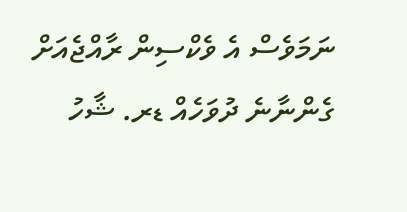ނަމަވެސް އެ ވެކްސިން ރާއްޖެއަށް ގެންނާނެ ދުވަހެއް ޑރ. ޝާހު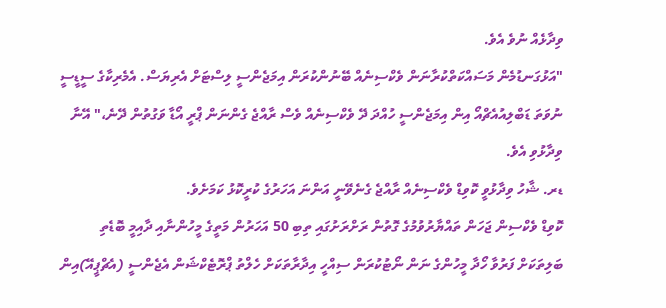ވިދާޅެއް ނުވެ އެވެ.
"އަޅުގަނޑުމެން މަސައްކަތްކުރާނަން ވެކްސިނެއް ބޭނުންކުރަން އިމަޖެންސީ ލިސްޓަށް އެރިޔަސް. އެމެރިކާގެ ސީޑީސީ ނުވަތަ ޑަބްލިއުއެޗްއޯ އިން އިމަޖެންސީ ހުއްދަ ދޭ ވެކްސިނެއް ވެސް ރާއްޖެ ގެންނަން ޕްރީ އޯޑާ ވަގުތުން ދޭނެ،" އޭނާ ވިދާޅުވި އެވެ.
ޑރ. ޝާހު ވިދާޅުވީ ކޮވިޑް ވެކްސިނެއް ރާއްޖެ ގެނެވޭނީ އަންނަ އަހަރުގެ ކުރީކޮޅު ކަމަށެވެ.
ކޮވިޑް ވެކްސިން ޖަހަން ތައްޔާރުވުމުގެ ގޮތުން ރަށްރަށުގައި ތިބި 50 އަހަރުން މަތީގެ މީހުންނާއި ދާއިމީ ބޮޑެތި ބަލިތަކަށް ފަރުވާ ހޯދާ މީހުންގެ ނަން ނޯޓުކުރަން ސިއްހީ އިދާރާތަކަށް ހެލްތު ޕްރޮޓެކްޝަން އެޖެންސީ (އެޗްޕީއޭ)އިން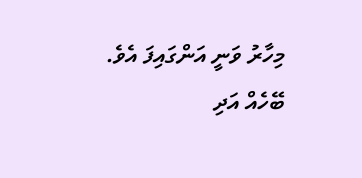މިހާރު ވަނީ އަންގައިފަ އެވެ.
ބޭހެއް އަދި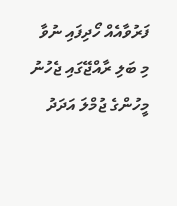ފަރުވާއެއް ހޯދިފައި ނުވާ މި ބަލި ރާއްޖޭގައި ޖެހުނު މީހުންގެ ޖުމްލަ އަދަދު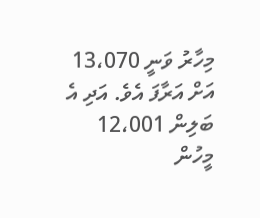މިހާރު ވަނީ 13،070 އަށް އަރާފަ އެވެ. އަދި އެ ބަލިން 12،001 މީހުން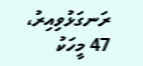ރަނގަޅުވިއިރު، 47 މީހަކު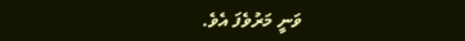ވަނީ މަރުވެފަ އެވެ.